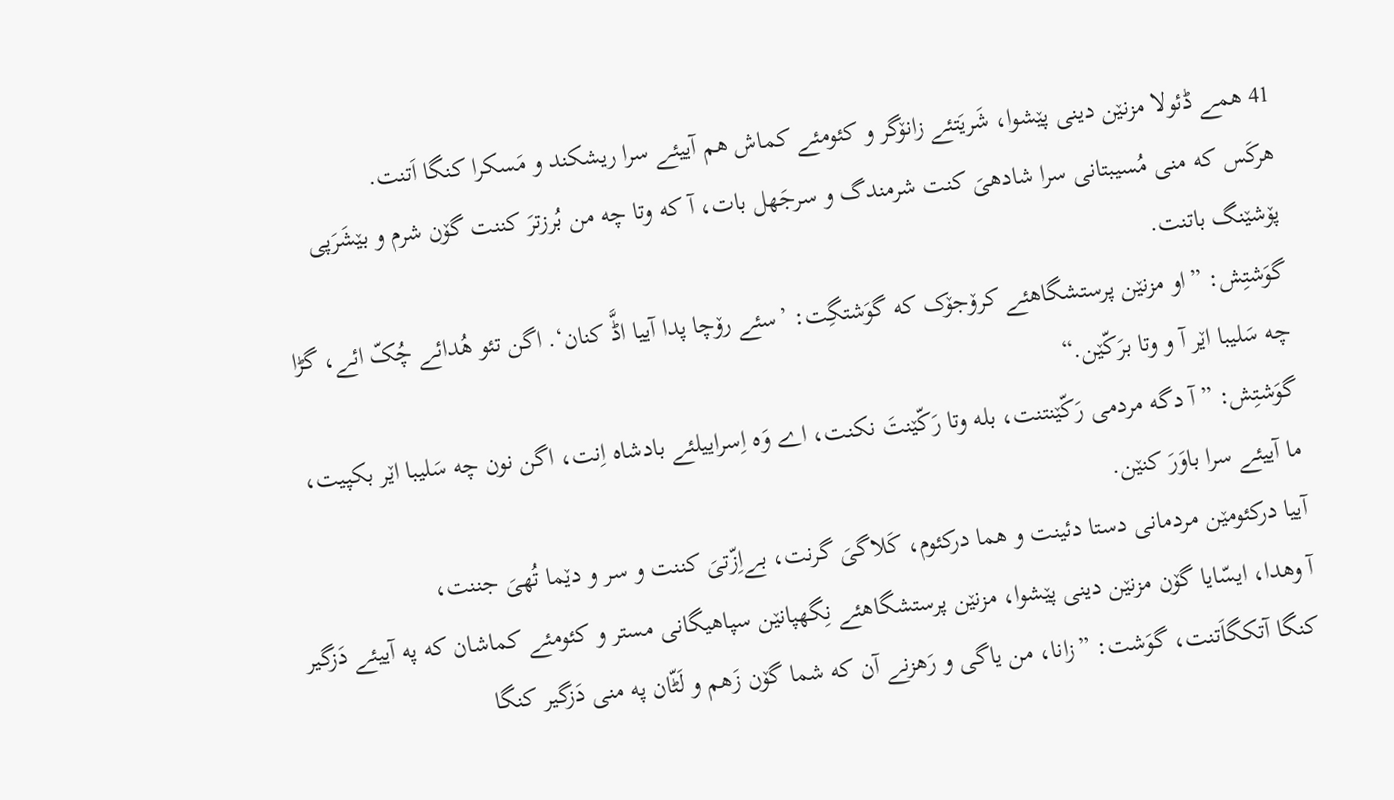41 همے ڈئولا مزنێن دینی پێشوا، شَریَتئے زانۆگر و کئومئے کماش هم آییئے سرا ریشکند و مَسکرا کنگا اَتنت.
هرکَس که منی مُسیبتانی سرا شادهیَ کنت شرمندگ و سرجَهل بات، آ که وتا چه من بُرزترَ کننت گۆن شرم و بێشَرَپی پۆشێنگ باتنت.
گوَشتِش: ”او مزنێن پرستشگاهئے کرۆجۆک که گوَشتگِت: ’سئے رۆچا پدا آییا اڈَّ کنان‘. اگن تئو هُدائے چُکّ ائے، گڑا چه سَلیبا اێر آ و وتا برَکّێن.“
گوَشتِش: ”آ دگه مردمی رَکّێنتنت، بله وتا رَکّێنتَ نکنت، اے وَه اِسراییلئے بادشاه اِنت، اگن نون چه سَلیبا اێر بکپیت، ما آییئے سرا باوَرَ کنێن.
آییا درکئومێن مردمانی دستا دئینت و هما درکئوم، کَلاگیَ گرنت، بےاِزّتیَ کننت و سر و دێما تُهیَ جننت،
آ وهدا، ایسّایا گۆن مزنێن دینی پێشوا، مزنێن پرستشگاهئے نِگهپانێن سپاهیگانی مستر و کئومئے کماشان که په آییئے دَزگیر کنگا آتکگاَتنت، گوَشت: ”زانا، من یاگی و رَهزنے آن که شما گۆن زَهم و لَٹّان په منی دَزگیر کنگا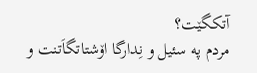آتکگێت؟
مردم په سئیل و نِدارگا اۆشتاتگاَتنت و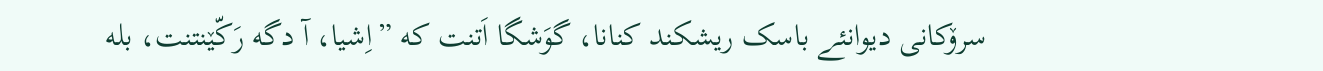سرۆکانی دیوانئے باسک ریشکند کنانا، گوَشگا اَتنت که ”اِشیا، آ دگه رَکّێنتنت، بله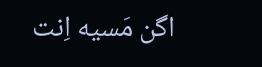اگن مَسیه اِنت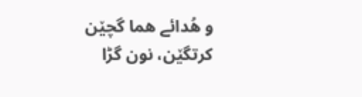و هُدائے هما گچێن کرتگێن، نون گڑا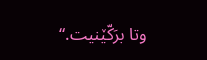وتا برَکّێنیت.“